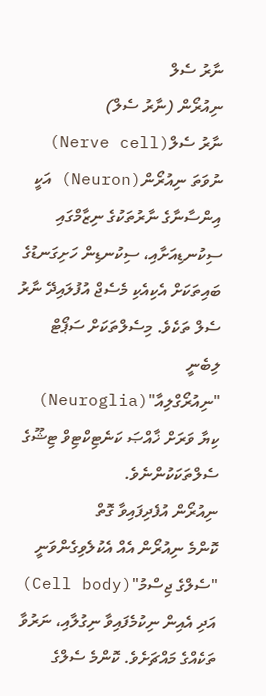ނާރު ސެލް
ނިއުރޯން (ނާރު ސެލް)
ނާރު ސެލް(Nerve cell)  ނުވަތަ ނިއުރޯން(Neuron) އަކީ އިންސާނާގެ ނާރުތަކުގެ ނިޒާމްގައި ސިކުނޑިއަށާއި، ސިކުނޑިން ހަށިގަނޑުގެ ބައިތަކަށް އެކިއެކި މެސެޖް އުފުލައިދޭ ނާރު ސެލް ތަކެވެ. މިސެލްތަކަށް ސަޕޯޓް ލިބެނީ "ނިއުރޯގްލިއާ"(Neuroglia) ކިޔާ ވަރަށް ޚާއްޞަ ކަނެޓިކްޓިވް ޓިޝޫގެ ސެލްތަކަކުންނެވެ.
ނިއުރޯން އުފެދިފައިވާ ގޮތް
ކޮންމެ ނިއުރޯން އެއް އެކުލެވިގެންވަނީ "ސެލްގެ ޖިސްމު"(Cell body) އަދި އެއިން ނިކުމެފައިވާ ނިގުލާއި، ނަރުވާ ތަކެއްގެ މައްޗަށެވެ. ކޮންމެ ސެލްގެ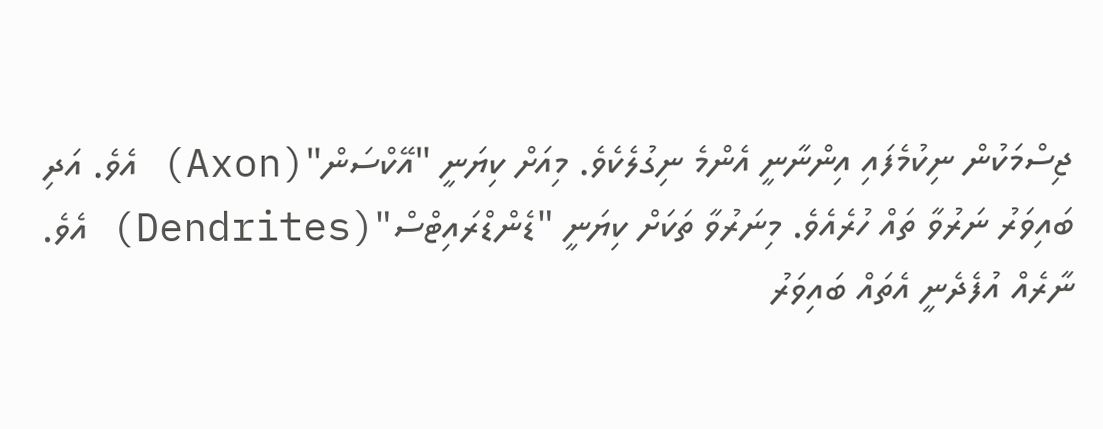ޖިސްމަކުން ނިކުމެފައި އިންނާނީ އެންމެ ނިގުލެކެވެ. މިއަށް ކިޔަނީ "އޭކްސަން"(Axon) އެވެ. އަދި ބައިވަރު ނަރުވާ ތައް ހުރެއެވެ. މިނަރުވާ ތަކަށް ކިޔަނީ "ޑެންޑްރައިޓްސް"(Dendrites) އެވެ. ނާރެއް އުފެދެނީ އެތައް ބައިވަރު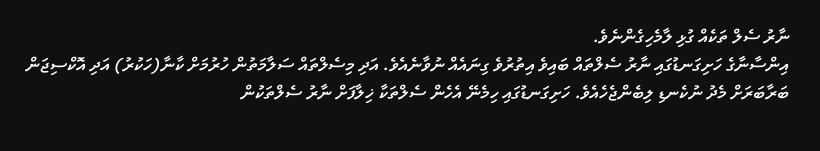ނާރު ސެލް ތަކެއް ގުޅި ލާމެހިގެންނެވެ.
އިންސާނާގެ ހަށިގަނޑުގައި ނާރު ސެލްތައް ބައިވެ އިތުރުވެ ގިނައެއް ނުވާނެއެވެ. އަދި މިސެލްތައް ސަލާމަތުން ހުރުމަށް ކާނާ(ހަކުރު) އަދި އޮކްސިޖަން ބަރާބަރަށް މެދު ނުކެނޑި ލިބެންޖެހެއެވެ. ހަށިގަނޑުގައި ހިމެނޭ އެހެން ސެލްތަކާ ޚިލާފަށް ނާރު ސެލްތަކުން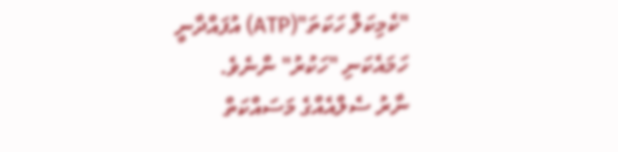"ކެމިކަލް ހަކަތަ"(ATP) އުފައްދާނީ ހަމައެކަނި "ހަކުރު" ންނެވެ.
ނާރު ސެލްއެއްގެ މަސައްކަތް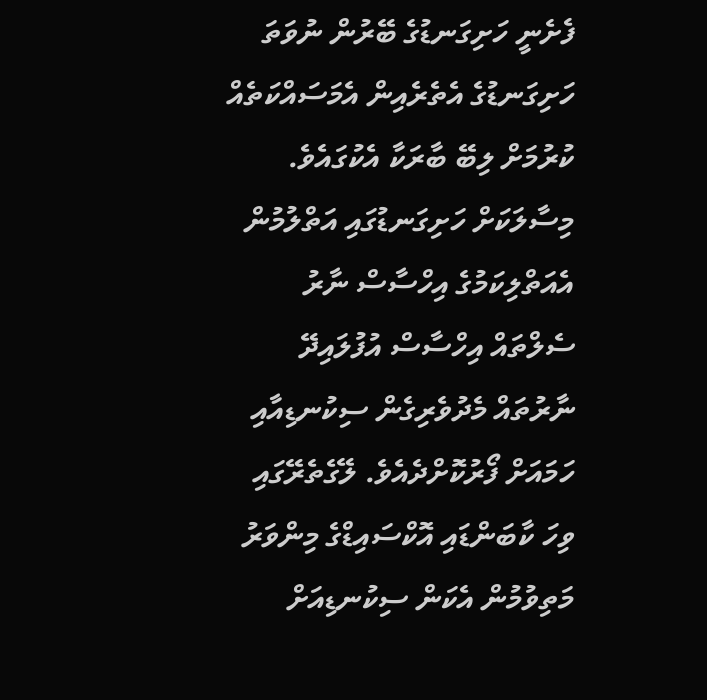ފެށެނީ ހަށިގަނޑުގެ ބޭރުން ނުވަތަ ހަށިގަނޑުގެ އެތެރެއިން އެމަސައްކަތެއް ކުރުމަށް ލިބޭ ބާރަކާ އެކުގައެވެ. މިސާލަކަށް ހަށިގަނޑުގައި އަތްލުމުން އެއަތްލިކަމުގެ އިހްސާސް ނާރު ސެލްތައް އިހްސާސް އުފުލައިދޭ ނާރުތައް މެދުވެރިގެން ސިކުނޑިއާއި ހަމައަށް ފޯރުކޮށްދެއެވެ. ލޭގެތެރޭގައި ވިހަ ކާބަންޑައި އޮކްސައިޑްގެ މިންވަރު މަތިވުމުން އެކަން ސިކުނޑިއަށް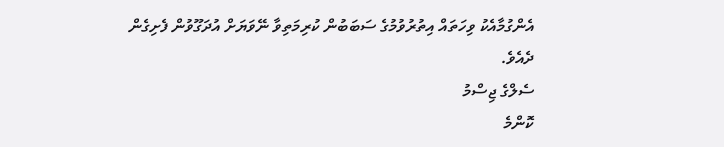އެންގުމާއެކު ވިހަތައް އިތުރުވުމުގެ ސަބަބުން ކުރިމަތިވާ ނޭވަޔަށް އުދަގޫވުން ފެށިގެން ދެއެވެ.
ސެލްގެ ޖިސްމު
ކޮންމެ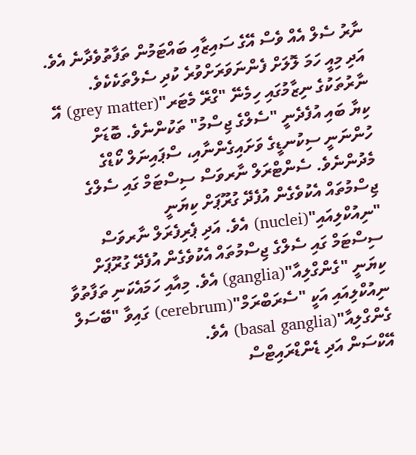ނާރު ސެލް އެއް ވެސް އޭގެ ސައިޒާއި ބައްޓަމުން ތަފާތުވެދާނެ އެވެ. އަދި މިއީ ހަމަ ލޮލަށް ފެންނަވަރަށްވުރެ ކުދި ސެލްތަކެކެވެ. ނާރުތަކުގެ ނިޒާމުގައި ހިމެނޭ "ގްރޭ މެޓަރ"(grey matter) އޭ ކިޔާ ބައި އުފެދެނީ "ސެލްގެ ޖިސްމު" ތަކުންނެވެ. ބޮޑަށް ހުންނަނީ ސިކުނޑީގެ ވަށައިގެންނާއި، ސްޕައިނަލް ކޯޑްގެ މެދުންނެވެ. ސެންޓްރަލް ނާރވަސް ސިސްޓަމް ގައި ސެލްގެ ޖިސްމުތައް އެކުވެގެން އުފެދޭ ގުރޫޕަށް ކިޔަނީ "ނިއުކްލިއައި"(nuclei) އެވެ. އަދި ޕެރިފެރަލް ނާރވަސް ސިސްޓަމް ގައި ސެލްގެ ޖިސްމުތައް އެކުވެގެން އުފެދޭ ގުރޫޕަށް ކިޔަނީ "ގެންގްލިއާ"(ganglia) އެވެ. މިއާއި ހަމައެކަނި ތަފާތުވާ ނިއުކްލިއައި އަކީ "ސެރަބްރަމް"(cerebrum) ގައިވާ "ބޭސަލް ގެންގްލިއާ"(basal ganglia) އެވެ.
އޭކްސަން އަދި ޑެންޑްރައިޓްސް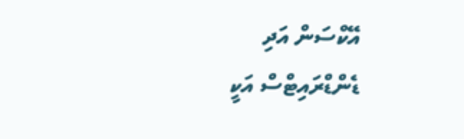އޭކްސަން އަދި ޑެންޑްރައިޓްސް އަކީ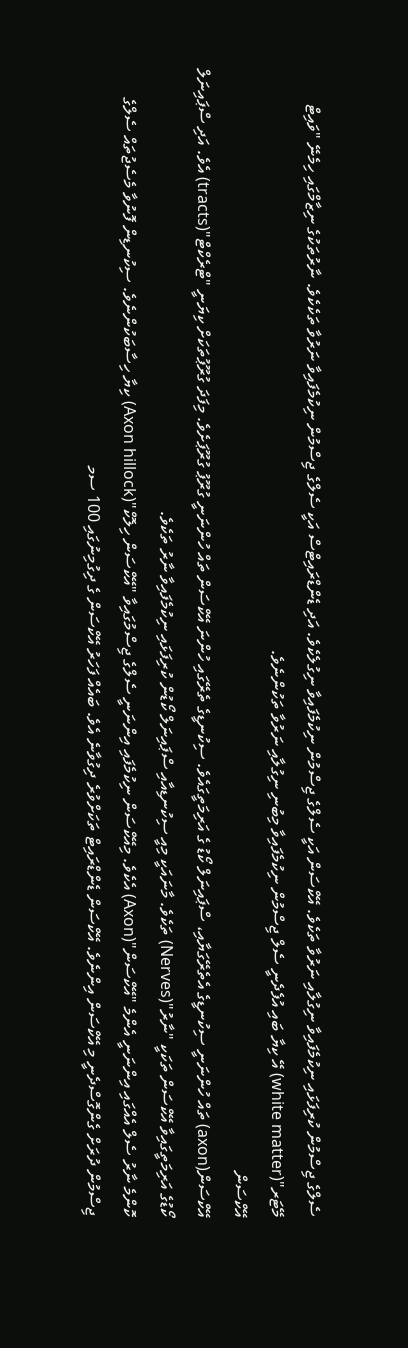ސެލްގެ ޖިސްމުން ކުރިފަޅައި ނިކުމެފައިވާ ނިގުލާއި ނަރުވާ ތަކެވެ. އޭކްސަން އަކީ ސެލްގެ ޖިސްމުން ނިކުމެފައިވާ ނިގުލެކެވެ. އަދި ޑެންޑްރައިޓްސް އަކީ ސެލްގެ ޖިސްމުން ނިކުމެފައިވާ ނަރުވާ ތަކެކެވެ. ނާރުތަކުގެ ނިޒާމްގައި ހިމެނޭ "ވައިޓް މޭޓަރ"(white matter) އޭ ކިޔާ ބައި އުފެދެނީ ސެލް ޖިސްމުން ނިކުމެފައިވާ މިބުނި ނިގުލާއި ނަރުވާ ތަކުންނެވެ.
އޭކްސަން
އޭކްސަން(axon) ތައް ހުންނަނީ ސިކުނޑީގެ އެތެރޭގަޔާއި، ސްޕައިނަލް ކޯޑު ގެ އަރިމަތީގައެވެ. ސިކުނޑީގެ ތެރޭގައި ހުންނަ އޭކްސަން ތައް ހުންނަނީ ގުރޫޕު ގުރޫޕަށެވެ. މިފަދަ ގުރޫޕުތަކަށް ކިޔަނީ "ޓްރެކްޓް"(tracts) އެވެ. އަދި ސްޕައިނަލް ކޯޑުގެ އަރިމަތީގައިވާ އޭކްސަން ތަކަކީ "ނާރު"(Nerves) ތަކެވެ. މާނައަކީ މިއީ ސިކުނޑިއާއި ސްޕައިނަލް ކޯޑުން ކުރިފަޅައި ނިކުމެފައިވާ ނާރު ތަކެވެ.
ކޮންމެ ނާރު ސެލް އެއްގައި އިންނަނީ އެންމެ "އޭކްސަން"(Axon) އެކެވެ. މިއޭކްސަން ނިކުމެފައި އިންނަނީ ސެލްގެ ޖިސްމުގައިވާ "އޭކްސަން ހިލޮކް"(Axon hillock) ކިޔާ ހިސާބަކުންނެވެ. ސިކުނޑިން ފޮނުވާ މެސެޖުތައް ސެލްގެ ޖިސްމުން ދުރަށް ގެންގޮސްދެނީ މި އޭކްސަން އިންނެވެ. އޭކްސަން ޑެންޑްރައިޓް ތަކަށްވުރެ ދިގުވާނެ އެވެ. ބައެއް ފަހަރު އޭކްސަން ގެ ދިގުމިނުގައި 100 ސމ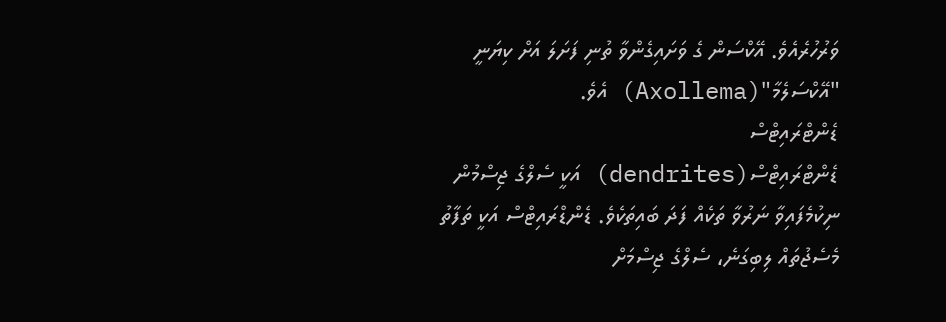ވަރުހުރެއެވެ. އޭކްސަން ގެ ވަށައިގެންވާ ތުނި ފަށަލަ އަށް ކިޔަނީ "އޭކްސަލެމާ"(Axollema) އެވެ.
ޑެންޓްރައިޓްސް
ޑެންޓްރައިޓްސް(dendrites) އަކީ ސެލްގެ ޖިސްމުން ނިކުމެފައިވާ ނަރުވާ ތަކެއް ފަދަ ބައިތަކެވެ. ޑެންޑްރައިޓްސް އަކީ ތަފާތު މެސެޖުތައް ލިބިގަނެ، ސެލްގެ ޖިސްމަށް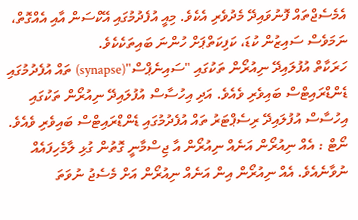އެމެސެޖްތައް ފޮނުވައިދޭ މެދުވެރި އެކެވެ. މިއީ އުފެދުމުގައި އޭކްސަން އާއި އެއްގޮތް، ނަމަވެސް ސައިޒުން ކުޑަ، ކަފިކަތްޕަށް ހުންނަ ބައިތަކެކެވެ.
ހަރަކާތް އުފުލައިދޭ ނިއުރޯން ތަކުގައި "ސައިނެޕްސް"(synapse) ތައް އުފެދުމުގައި ޑެންޑްރައިޓްސް ބައިވެރި ވެއެވެ. އަދި އިހުސާސް އުފުލައިދޭ ނިއުރޯން ތަކުގައި އިހުސާސް އުފުލައިދޭ ރިސެޕްޓަރު ތައް އުފެދުމުގައި ޑެންޑްރައިޓްސް ބައިވެރި ވެއެވެ.
ނޯޓް : އެއް ނިއުރޯން އަނެއް ނިއުރޯން އާ ޖިސްމާނީ ގޮތުން ގުޅި ލާމެހިފައެއް ނުވާނެއެވެ. އެއް ނިއުރޯން އިން އަނެއް ނިއުރޯން އަށް މެސެޖު ނުވަތަ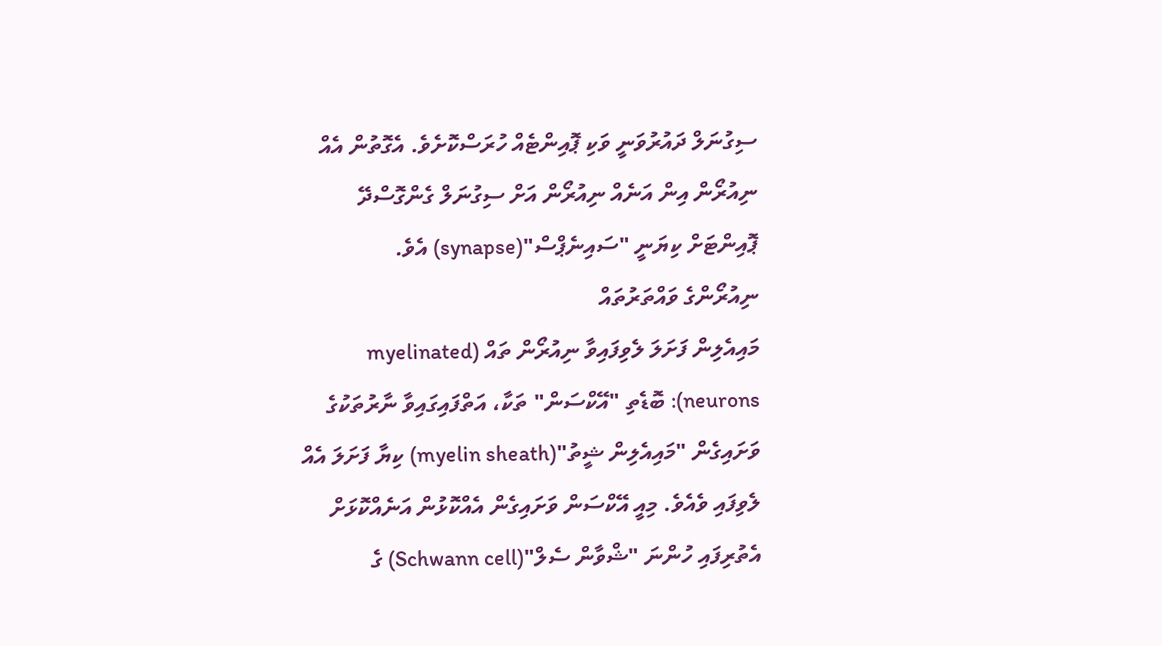ސިގުނަލް ދައުރުވަނީ ވަކި ޕޮއިންޓެއް ހުރަސްކޮށެވެ. އެގޮތުން އެއް ނިއުރޯން އިން އަނެއް ނިއުރޯން އަށް ސިގުނަލް ގެންގޮސްދޭ ޕޮއިންޓަށް ކިޔަނީ "ސައިނެޕްސް"(synapse) އެވެ.
ނިއުރޯންގެ ވައްތަރުތައް
މައިއެލިން ފަށަލަ ލެވިފައިވާ ނިއުރޯން ތައް (myelinated neurons): ބޮޑެތި "އޭކްސަން" ތަކާ، އަތްފައިގައިވާ ނާރުތަކުގެ ވަށައިގެން "މައިއެލިން ޝީތު"(myelin sheath) ކިޔާ ފަށަލަ އެއް ލެވިފައި ވެއެވެ. މިއީ އޭކްސަން ވަށައިގެން އެއްކޮޅުން އަނެއްކޮޅަށް އެތުރިފައި ހުންނަ "ޝްވާން ސެލް"(Schwann cell) ގެ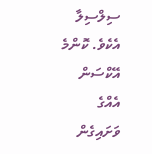ސިލްސިލާ އެކެވެ. ކޮންމެ އޭކްސަން އެއްގެ ވަށައިގެން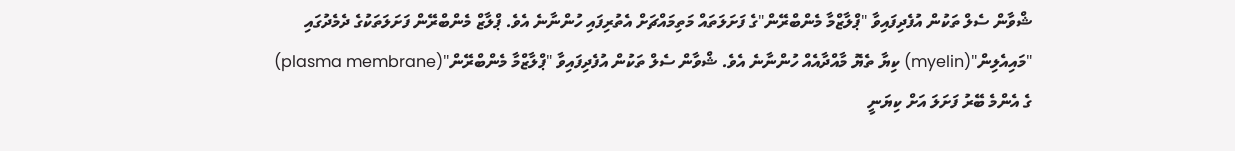ޝްވާން ސެލް ތަކުން އުފެދިފައިވާ "ޕްލާޒްމާ މެންބްރޭން"ގެ ފަށަލަތައް މަތިމައްޗަށް އެތުރިފައި ހުންނާނެ އެވެ. ޕްލާޒް މެންބްރޭން ފަށަލަތަކުގެ ދެމެދުގައި "މައިއެލިން"(myelin) ކިޔާ ތެޔޮ މާއްދާއެއް ހުންނާނެ އެވެ. ޝްވާން ސެލް ތަކުން އުފެދިފައިވާ "ޕްލާޒްމާ މެންބްރޭން"(plasma membrane) ގެ އެންމެ ބޭރު ފަށަލަ އަށް ކިޔަނީ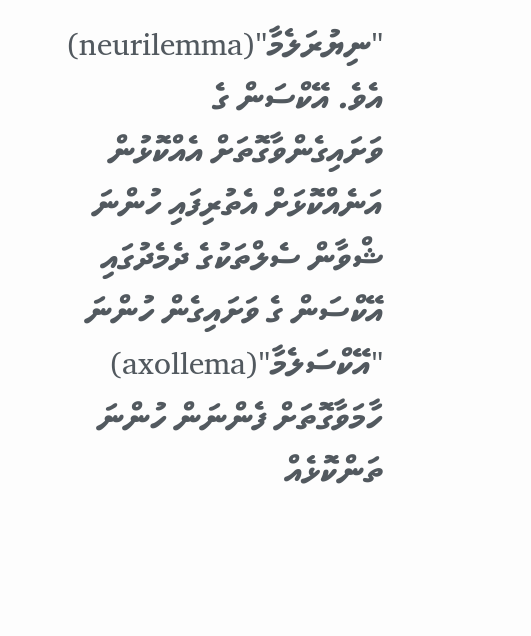"ނިޔުރަލެމާ"(neurilemma) އެވެ. އޭކްސަން ގެ ވަށައިގެންވާގޮތަށް އެއްކޮޅުން އަނެއްކޮޅަށް އެތުރިފައި ހުންނަ ޝްވާން ސެލްތަކުގެ ދެމެދުގައި އޭކްސަން ގެ ވަށައިގެން ހުންނަ "އޭކްސަލެމާ"(axollema) ހާމަވާގޮތަށް ފެންނަން ހުންނަ ތަންކޮޅެއް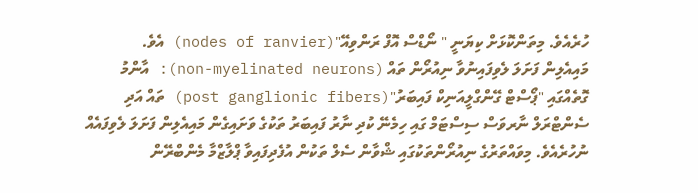ހުރެއެވެ. މިތަންކޮޅަށް ކިޔަނީ " ނޯޑްސް އޮފް ރަންވިއޭ"(nodes of ranvier) އެވެ.
މައިއެލިން ފަށަލަ ލެވިފައިނުވާ ނިއުރޯން ތައް (non-myelinated neurons): އާންމު ގޮތެއްގައި "ޕޯސްޓް ގޭންގްލީއަނިކް ފައިބަރު"(post ganglionic fibers) ތައް އަދި ސެންޓްރަލް ނާރވަސް ސިސްޓަމް ގައި ހިމެނޭ ކުދި ނާރު ފައިބަރު ތަކުގެ ވަށައިގެން މައިއެލިން ފަށަލަ ލެވިފައެއް ނުހުރެއެވެ. މިވައްތަރުގެ ނިއުރޯންތަކުގައި ޝްވާން ސެލް ތަކުން އުފެދިފައިވާ ޕްލާޒްމާ މެންބްރޭން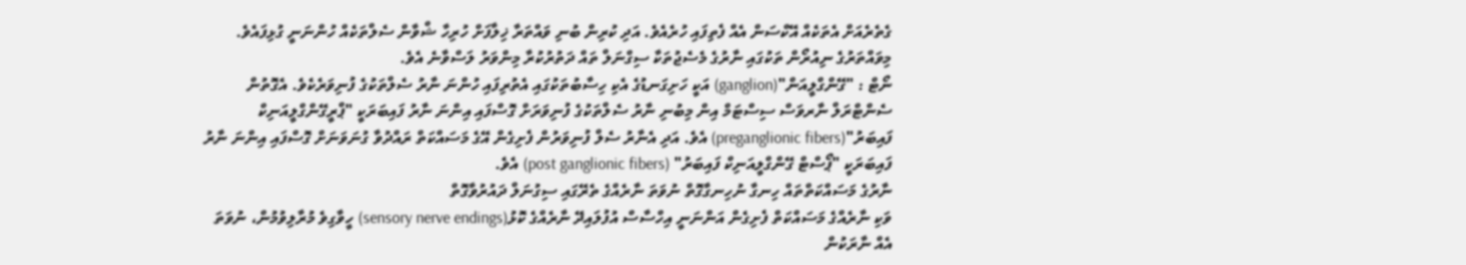ގެތެރެއަށް އެތަކެއް އޭކްސަން އެއް ފެތިފައި ހުރެއެވެ. އަދި ކުރިން ބުނި ވައްތަރާ ޚިލާފަށް ހުރިހާ ޝްވާން ސެލްތަކެއް ހުންނަނީ ގުޅިފައެވެ. މިވައްތަރުގެ ނިއުރޯން ތަކުގައި ނާރުގެ މެސެޖުތަކާ ސިގްނަލް ތައް ދަތުރުކުރާ މިންވަރު ލަސްވާނެ އެވެ.
ނޯޓް : "ގޭންގްލީއަން"(ganglion) އަކީ ހަށިގަނޑުގެ އެކި ހިސާބުތަކުގައި އެތުރިފައި ހުންނަ ނާރު ސެލްތަކުގެ ފުނިވަރެކެވެ. އެގޮތުން ސެންޓްރަލް ނާރވަސް ސިސްޓަމް އިން މިބުނި ނާރު ސެލްތަކުގެ ފުނިވަރަށް ގޮސްފައި އިންނަ ނާރު ފައިބަރަކީ "ޕްރީގޭންގްލީއަނިކް ފައިބަރު"(preganglionic fibers) އެވެ. އަދި އެނާރު ސެލް ފުނިވަރުން ފެށިގެން އޭގެ މަސައްކަތް ރައްދުވާ ގުނަވަނަށް ގޮސްފައި އިންނަ ނާރު ފައިބަރަކީ "ޕޯސްޓް ގޭންގްލީއަނިކް ފައިބަރު" (post ganglionic fibers) އެވެ.
ނާރުގެ މަސައްކަތްތައް ހިނގާ ނުހިނގާގޮތް ނުވަތަ ނާރެއްގެ ތެރޭގައި ސިގުނަލް ދައުރުވާގޮތް
ވަކި ނާރެއްގެ މަސައްކަތް ފެށިގެން އަންނަނީ އިހްސާސް އުފުލައިދޭ ނާރެއްގެ ކޮޅު(sensory nerve endings) ހީވާގިވެ މުރާލިވުމުން، ނުވަތަ އެއް ނާރަކުން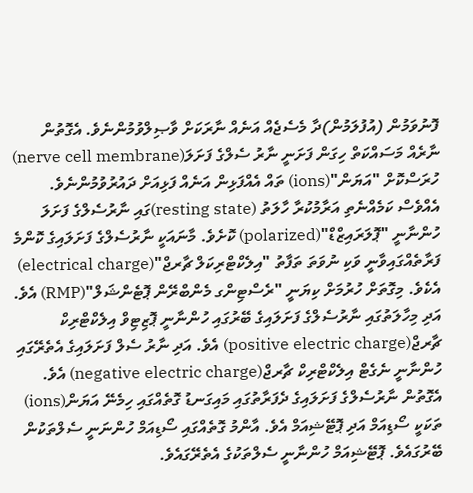ފޮނުވަމުން (އުފުލަމުން)ދާ މެސެޖެއް އަނެއް ނާރަކަށް ވާޞިލްވުމުންނެވެ. އެގޮތުން ނާރެއް މަސައްކަތް ހިގަން ފަށަނީ ނާރު ސެލްގެ ފަށަލަ(nerve cell membrane) ހުރަސްކޮށް "އަޔަން"(ions) ތައް އެއްފަޅިން އަނެއް ފަޅިއަށް ދައުރުވުމުންނެވެ. އެއްވެސް ކަމެއްނެތި އަރާމުކުރާ ހާލަތު (resting state)ގައި ނާރުސެލްގެ ފަށަލަ ހުންނާނީ "ޕޮލަރައިޒްޑް"(polarized) ކޮށެވެ. މާނައަކީ ނާރުސެލްގެ ފަށަލައިގެ ކޮންމެ ފަރާތެއްގައިވާނީ ވަކި ނުވަތަ ތަފާތު "އިލެކްޓްރިކަލް ޗާރޖް"(electrical charge) އެކެވެ. މިގޮތަށް ހުރުމަށް ކިޔަނީ "ރެސްޓިންގ މެންބްރޭން ޕޮޓެންޝަލް"(RMP) އެވެ. އަދި މިހާލަތުގައި ނާރުސެލްގެ ފަށަލައިގެ ބޭރުގައި ހުންނާނީ ޕޮޒިޓިވް އިލެކްޓްރިކް ޗާރޖް(positive electric charge) އެވެ. އަދި ނާރު ސެލް ފަށަލައިގެ އެތެރޭގައި ހުންނާނީ ނެގެޓް އިލެކްޓްރިކް ޗާރޖް(negative electric charge) އެވެ. އެގޮތުން ނާރުސެލްގެ ފަށަލައިގެ ދެފަރާތުގައި މައިގަނޑު ގޮތެއްގައި ހިމެނޭ އަޔަން(ions) ތަކަކީ ސޯޑިއަމް އަދި ޕޮޓޭޝިއަމް އެވެ. އާންމު ގޮތެއްގައި ސޯޑިއަމް ހުންނަނީ ސެލްތަކުން ބޭރުގައެވެ. ޕޮޓޭޝިއަމް ހުންނާނީ ސެލްތަކުގެ އެތެރޭގައެވެ.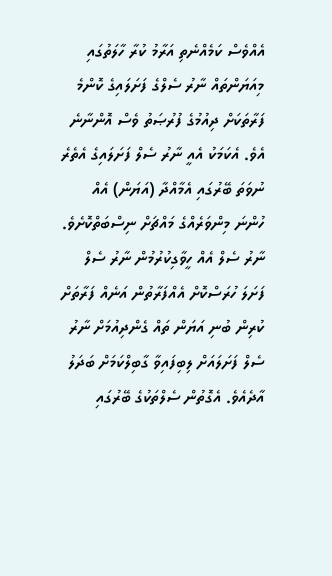އެއްވެސް ކަމެއްނެތި އަރާމު ކުރާ ހާލަތުގައި މިއަޔަންތައް ނާރު ސެލްގެ ފަށަލައިގެ ކޮންމެ ފަރާތަކަށް ދިއުމުގެ ފުރުޞަތު ވެސް އޮންނާނެ އެވެ. އެކަމަކު އެއީ ނާރު ސެލް ފަށަލައިގެ އެތެރެ ނުވަތަ ބޭރުގައި އެމާއްދާ (އަޔަން) އެއް ހުންނަ މިންވަރެއްގެ މައްޗަށް ނިސްބަތްކޮށެވެ.
ނާރު ސެލް އެއް ހީވާގިކުރުމުން ނާރު ސެލް ފަށަލަ ހުރަސްކޮށް އެއްފަރާތުން އަނެއް ފަރާތަށް ކުރިން ބުނި އަޔަން ތައް ގެންދިއުމަށް ނާރު ސެލް ފަށަލައަށް ލިބިފައިވާ ގާބިލްކަމަށް ބަދަލު އާދެއެވެ. އެގޮތުން ސެލްތަކުގެ ބޭރުގައި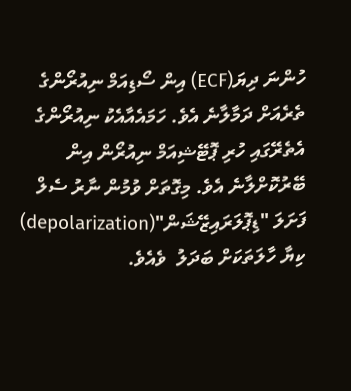ހުންނަ ދިޔަ(ECF) އިން ސޯޑިއަމް ނިއުރޯންގެ ތެރެއަށް ދަމާލާނެ އެވެ. ހަމައެއާއެކު ނިއުރޯންގެ އެތެރޭގައި ހުރި ޕޮޓޭޝިއަމް ނިއުރޯން އިން ބޭރުކޮށްލާނެ އެވެ. މިގޮތަށް ވުމުން ނާރު ސެލް ފަށަލަ "ޑިޕޮލަރައިޒޭޝަން"(depolarization) ކިޔާ ހާލަތަކަށް ބަދަލު  ވެއެވެ.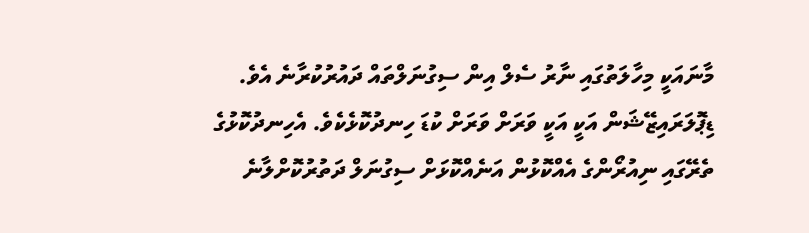މާނައަކީ މިހާލަތުގައި ނާރު ސެލް އިން ސިގުނަލްތައް ދައުރުކުރާނެ އެވެ. ޑިޕޮލަރައިޒޭޝަން އަކީ އަކީ ވަރަށް ވަރަށް ކުޑަ ހިނދުކޮޅެކެވެ. އެހިނދުކޮޅުގެ ތެރޭގައި ނިއުރޯންގެ އެއްކޮޅުން އަނެއްކޮޅަށް ސިގުނަލް ދަތުރުކޮށްލާނެ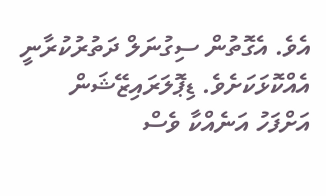އެވެ. އެގޮތުން ސިގުނަލް ދަތުރުކުރާނީ އެއްކޮޅަކަށެވެ. ޑިޕޮލަރައިޒޭޝަން އަށްފަހު އަނެއްކާ ވެސް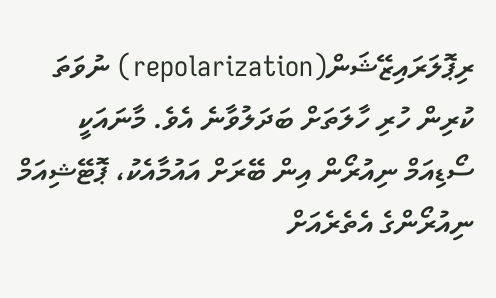ރިޕޮލަރައިޒޭޝަން(repolarization) ނުވަތަ ކުރިން ހުރި ހާލަތަށް ބަދަލުވާނެ އެވެ. މާނައަކީ ސޯޑިއަމް ނިއުރޯން އިން ބޭރަށް އައުމާއެކު، ޕޮޓޭޝިއަމް ނިއުރޯންގެ އެތެރެއަށް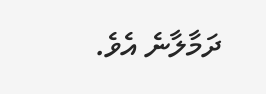ދަމާލާނެ އެވެ.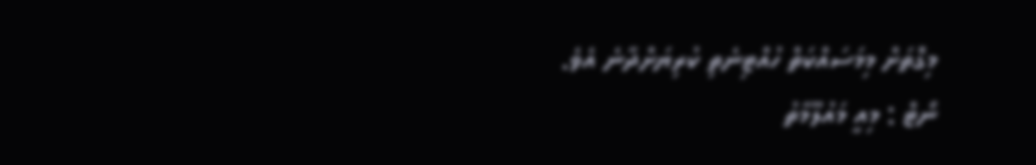މިގޮތަށް މިމަސައްކަތް ހުއްޓިނެތި ކުރިޔަށްދާނެ އެވެ.
ނޯޓް : މިއީ މައުލޫމާތު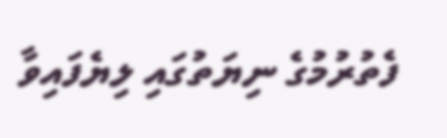ފެތުރުމުގެ ނިޔަތުގައި ލިޔެފައިވާ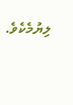ލިޔުމެކެވެ.